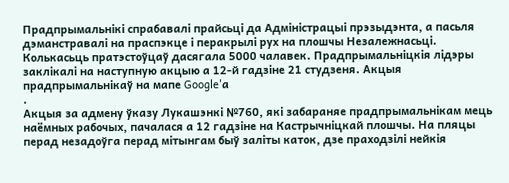Прадпрымальнікі спрабавалі прайсьці да Адміністрацыі прэзыдэнта, а пасьля дэманстравалі на праспэкце і перакрылі рух на плошчы Незалежнасьці. Колькасьць пратэстоўцаў дасягала 5000 чалавек. Прадпрымальніцкія лідэры заклікалі на наступную акцыю а 12-й гадзіне 21 студзеня. Акцыя прадпрымальнікаў на мапе Google'а
.
Акцыя за адмену ўказу Лукашэнкі №760, які забараняе прадпрымальнікам мець наёмных рабочых, пачалася а 12 гадзіне на Кастрычніцкай плошчы. На пляцы перад незадоўга перад мітынгам быў заліты каток, дзе праходзілі нейкія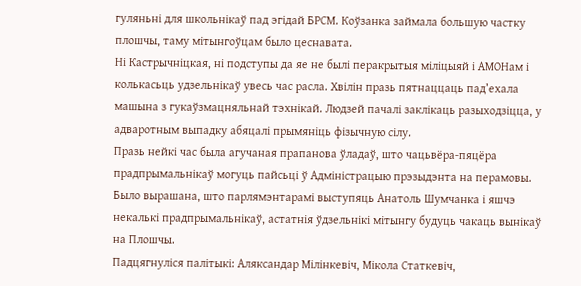гуляньні для школьнікаў пад эгідай БРСМ. Коўзанка займала большую частку плошчы, таму мітынгоўцам было цеснавата.
Ні Кастрычніцкая, ні подступы да яе не былі перакрытыя міліцыяй і АМОНам і колькасьць удзельнікаў увесь час расла. Хвілін празь пятнаццаць пад’ехала машына з гукаўзмацняльнай тэхнікай. Людзей пачалі заклікаць разыходзіцца, у адваротным выпадку абяцалі прымяніць фізычную сілу.
Празь нейкі час была агучаная прапанова ўладаў, што чацьвёра-пяцёра прадпрымальнікаў могуць пайсьці ў Адміністрацыю прэзыдэнта на перамовы. Было вырашана, што парлямэнтарамі выступяць Анатоль Шумчанка і яшчэ некалькі прадпрымальнікаў, астатнія ўдзельнікі мітынгу будуць чакаць вынікаў на Плошчы.
Падцягнуліся палітыкі: Аляксандар Мілінкевіч, Мікола Статкевіч,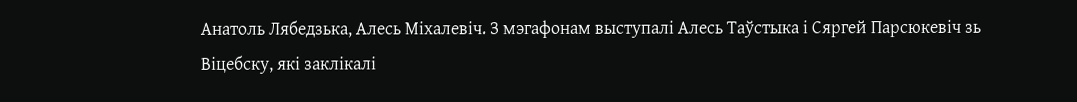Анатоль Лябедзька, Алесь Міхалевіч. З мэгафонам выступалі Алесь Таўстыка і Сяргей Парсюкевіч зь Віцебску, які заклікалі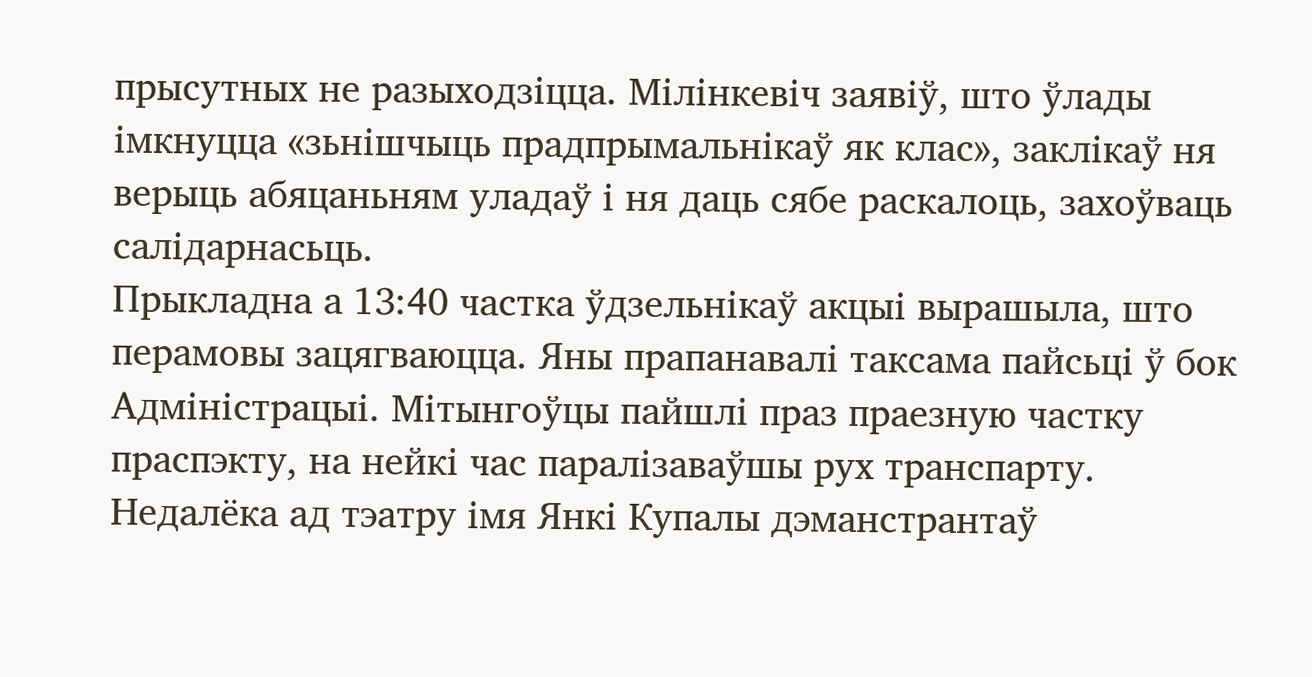прысутных не разыходзіцца. Мілінкевіч заявіў, што ўлады імкнуцца «зьнішчыць прадпрымальнікаў як клас», заклікаў ня верыць абяцаньням уладаў і ня даць сябе раскалоць, захоўваць салідарнасьць.
Прыкладна а 13:40 частка ўдзельнікаў акцыі вырашыла, што перамовы зацягваюцца. Яны прапанавалі таксама пайсьці ў бок Адміністрацыі. Мітынгоўцы пайшлі праз праезную частку праспэкту, на нейкі час паралізаваўшы рух транспарту. Недалёка ад тэатру імя Янкі Купалы дэманстрантаў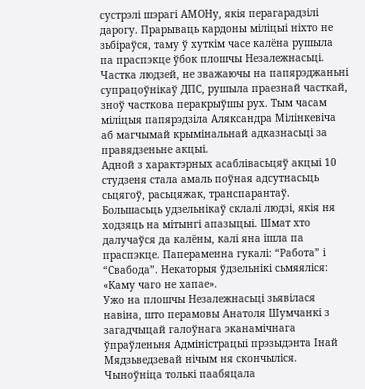сустрэлі шэрагі АМОНу, якія перагарадзілі дарогу. Прарываць кардоны міліцыі ніхто не зьбіраўся, таму ў хуткім часе калёна рушыла па праспэкце ўбок плошчы Незалежнасьці. Частка людзей, не зважаючы на папярэджаньні супрацоўнікаў ДПС, рушыла праезнай часткай, зноў часткова перакрыўшы рух. Тым часам міліцыя папярэдзіла Аляксандра Мілінкевіча аб магчымай крымінальнай адказнасьці за правядзеньне акцыі.
Адной з характэрных асаблівасьцяў акцыі 10 студзеня стала амаль поўная адсутнасьць сьцягоў, расьцяжак, транспарантаў. Большасьць удзельнікаў склалі людзі, якія ня ходзяць на мітынгі апазыцыі. Шмат хто далучаўся да калёны, калі яна ішла па праспэкце. Папераменна гукалі: “Работа” і “Свабода”. Некаторыя ўдзельнікі сьмяяліся: «Каму чаго не хапае».
Ужо на плошчы Незалежнасьці зьявілася навіна, што перамовы Анатоля Шумчанкі з загадчыцай галоўнага эканамічнага ўпраўленьня Адміністрацыі прэзыдэнта Інай Мядзьведзевай нічым ня скончыліся. Чыноўніца толькі паабяцала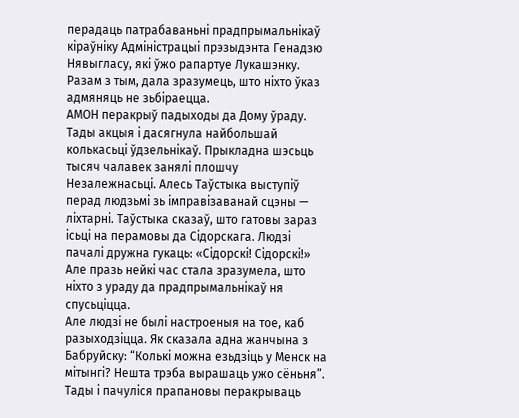перадаць патрабаваньні прадпрымальнікаў кіраўніку Адміністрацыі прэзыдэнта Генадзю Нявыгласу, які ўжо рапартуе Лукашэнку. Разам з тым, дала зразумець, што ніхто ўказ адмяняць не зьбіраецца.
АМОН перакрыў падыходы да Дому ўраду. Тады акцыя і дасягнула найбольшай колькасьці ўдзельнікаў. Прыкладна шэсьць тысяч чалавек занялі плошчу Незалежнасьці. Алесь Таўстыка выступіў перад людзьмі зь імправізаванай сцэны — ліхтарні. Таўстыка сказаў, што гатовы зараз ісьці на перамовы да Сідорскага. Людзі пачалі дружна гукаць: «Сідорскі! Сідорскі!» Але празь нейкі час стала зразумела, што ніхто з ураду да прадпрымальнікаў ня спусьціцца.
Але людзі не былі настроеныя на тое, каб разыходзіцца. Як сказала адна жанчына з Бабруйску: “Колькі можна езьдзіць у Менск на мітынгі? Нешта трэба вырашаць ужо сёньня”. Тады і пачуліся прапановы перакрываць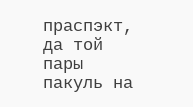праспэкт, да той пары пакуль на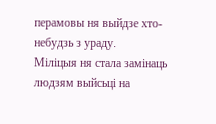перамовы ня выйдзе хто-небудзь з ураду.
Міліцыя ня стала замінаць людзям выйсьці на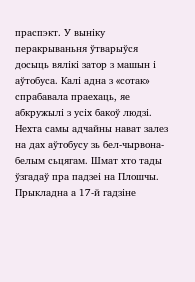праспэкт. У выніку перакрываньня ўтварыўся досыць вялікі затор з машын і аўтобуса. Калі адна з «сотак» спрабавала праехаць, яе абкружылі з усіх бакоў людзі. Нехта самы адчайны нават залез на дах аўтобусу зь бел-чырвона-белым сьцягам. Шмат хто тады ўзгадаў пра падзеі на Плошчы.
Прыкладна а 17-й гадзіне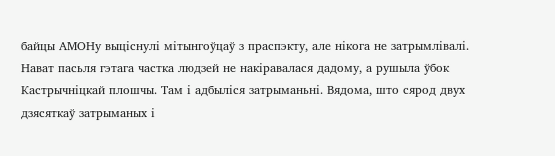байцы АМОНу выціснулі мітынгоўцаў з праспэкту, але нікога не затрымлівалі. Нават пасьля гэтага частка людзей не накіравалася дадому, а рушыла ўбок Кастрычніцкай плошчы. Там і адбыліся затрыманьні. Вядома, што сярод двух дзясяткаў затрыманых і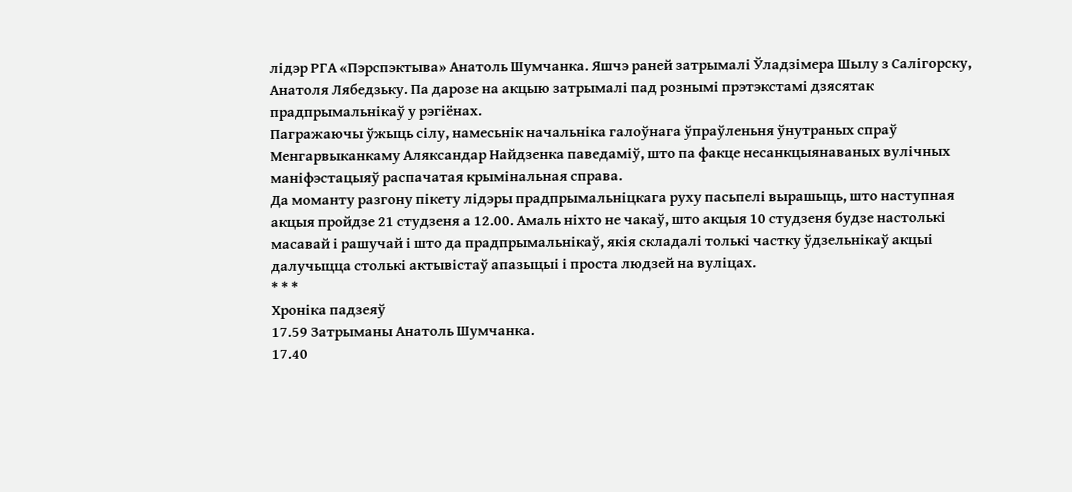лідэр РГА «Пэрспэктыва» Анатоль Шумчанка. Яшчэ раней затрымалі Ўладзімера Шылу з Салігорску, Анатоля Лябедзьку. Па дарозе на акцыю затрымалі пад рознымі прэтэкстамі дзясятак прадпрымальнікаў у рэгіёнах.
Пагражаючы ўжыць сілу, намесьнік начальніка галоўнага ўпраўленьня ўнутраных спраў Менгарвыканкаму Аляксандар Найдзенка паведаміў, што па факце несанкцыянаваных вулічных маніфэстацыяў распачатая крымінальная справа.
Да моманту разгону пікету лідэры прадпрымальніцкага руху пасьпелі вырашыць, што наступная акцыя пройдзе 21 студзеня а 12.00. Амаль ніхто не чакаў, што акцыя 10 студзеня будзе настолькі масавай і рашучай і што да прадпрымальнікаў, якія складалі толькі частку ўдзельнікаў акцыі далучыцца столькі актывістаў апазыцыі і проста людзей на вуліцах.
* * *
Хроніка падзеяў
17.59 Затрыманы Анатоль Шумчанка.
17.40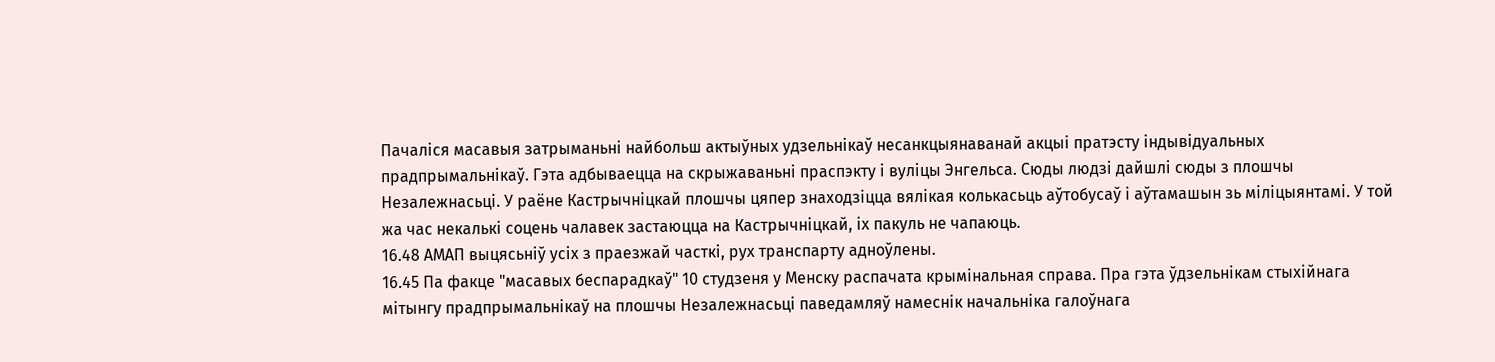Пачаліся масавыя затрыманьні найбольш актыўных удзельнікаў несанкцыянаванай акцыі пратэсту індывідуальных прадпрымальнікаў. Гэта адбываецца на скрыжаваньні праспэкту і вуліцы Энгельса. Сюды людзі дайшлі сюды з плошчы Незалежнасьці. У раёне Кастрычніцкай плошчы цяпер знаходзіцца вялікая колькасьць аўтобусаў і аўтамашын зь міліцыянтамі. У той жа час некалькі соцень чалавек застаюцца на Кастрычніцкай, іх пакуль не чапаюць.
16.48 АМАП выцясьніў усіх з праезжай часткі, рух транспарту адноўлены.
16.45 Па факце "масавых беспарадкаў" 10 студзеня у Менску распачата крымінальная справа. Пра гэта ўдзельнікам стыхійнага мітынгу прадпрымальнікаў на плошчы Незалежнасьці паведамляў намеснік начальніка галоўнага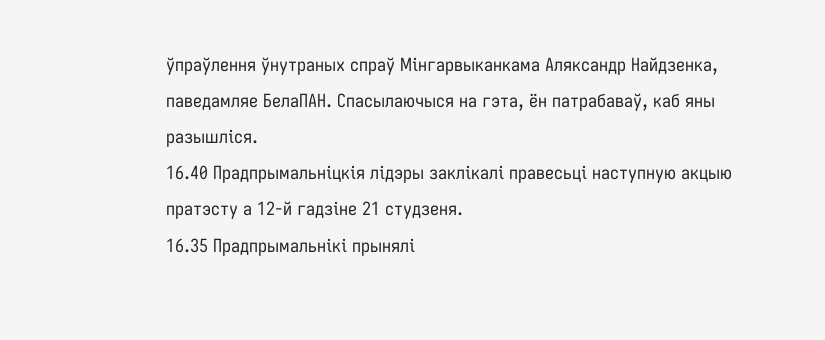ўпраўлення ўнутраных спраў Мінгарвыканкама Аляксандр Найдзенка, паведамляе БелаПАН. Спасылаючыся на гэта, ён патрабаваў, каб яны разышліся.
16.40 Прадпрымальніцкія лідэры заклікалі правесьці наступную акцыю пратэсту а 12-й гадзіне 21 студзеня.
16.35 Прадпрымальнікі прынялі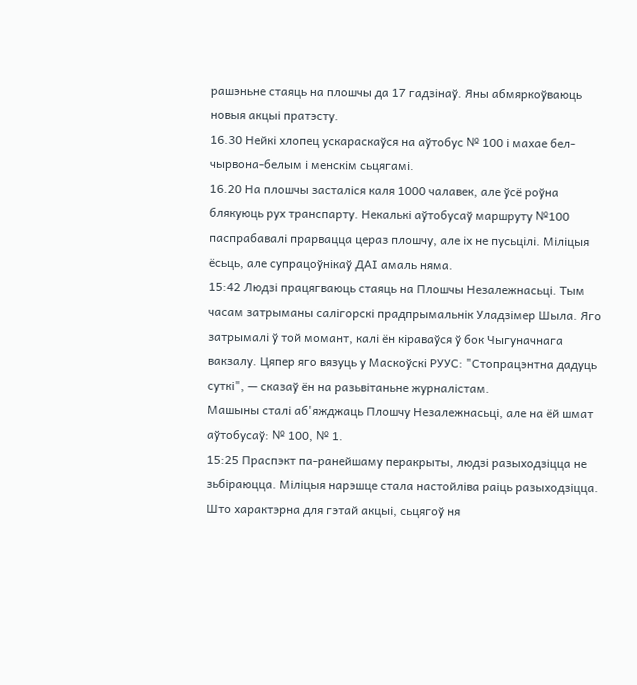рашэньне стаяць на плошчы да 17 гадзінаў. Яны абмяркоўваюць новыя акцыі пратэсту.
16.30 Нейкі хлопец ускараскаўся на аўтобус № 100 і махае бел-чырвона-белым і менскім сьцягамі.
16.20 На плошчы засталіся каля 1000 чалавек, але ўсё роўна блякуюць рух транспарту. Некалькі аўтобусаў маршруту №100 паспрабавалі прарвацца цераз плошчу, але іх не пусьцілі. Міліцыя ёсьць, але супрацоўнікаў ДАІ амаль няма.
15:42 Людзі працягваюць стаяць на Плошчы Незалежнасьці. Тым часам затрыманы салігорскі прадпрымальнік Уладзімер Шыла. Яго затрымалі ў той момант, калі ён кіраваўся ў бок Чыгуначнага вакзалу. Цяпер яго вязуць у Маскоўскі РУУС: "Стопрацэнтна дадуць суткі", — сказаў ён на разьвітаньне журналістам.
Машыны сталі аб'яжджаць Плошчу Незалежнасьці, але на ёй шмат аўтобусаў: № 100, № 1.
15:25 Праспэкт па-ранейшаму перакрыты, людзі разыходзіцца не зьбіраюцца. Міліцыя нарэшце стала настойліва раіць разыходзіцца. Што характэрна для гэтай акцыі, сьцягоў ня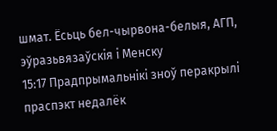шмат. Ёсьць бел-чырвона-белыя, АГП, эўразьвязаўскія і Менску
15:17 Прадпрымальнікі зноў перакрылі праспэкт недалёк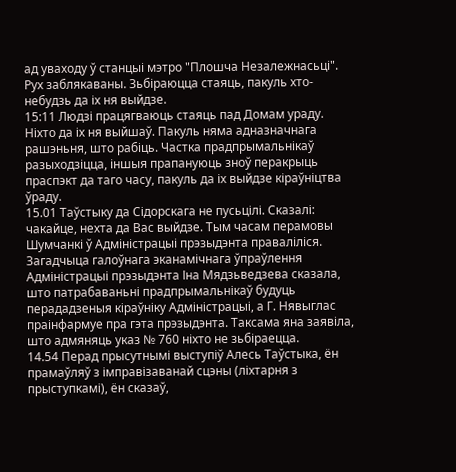ад уваходу ў станцыі мэтро "Плошча Незалежнасьці". Рух заблякаваны. Зьбіраюцца стаяць, пакуль хто-небудзь да іх ня выйдзе.
15:11 Людзі працягваюць стаяць пад Домам ураду. Ніхто да іх ня выйшаў. Пакуль няма адназначнага рашэньня, што рабіць. Частка прадпрымальнікаў разыходзіцца, іншыя прапануюць зноў перакрыць праспэкт да таго часу, пакуль да іх выйдзе кіраўніцтва ўраду.
15.01 Таўстыку да Сідорскага не пусьцілі. Сказалі: чакайце, нехта да Вас выйдзе. Тым часам перамовы Шумчанкі ў Адміністрацыі прэзыдэнта праваліліся. Загадчыца галоўнага эканамічнага ўпраўлення Адміністрацыі прэзыдэнта Іна Мядзьведзева сказала, што патрабаваньні прадпрымальнікаў будуць перададзеныя кіраўніку Адміністрацыі, а Г. Нявыглас праінфармуе пра гэта прэзыдэнта. Таксама яна заявіла, што адмяняць указ № 760 ніхто не зьбіраецца.
14.54 Перад прысутнымі выступіў Алесь Таўстыка, ён прамаўляў з імправізаванай сцэны (ліхтарня з прыступкамі), ён сказаў,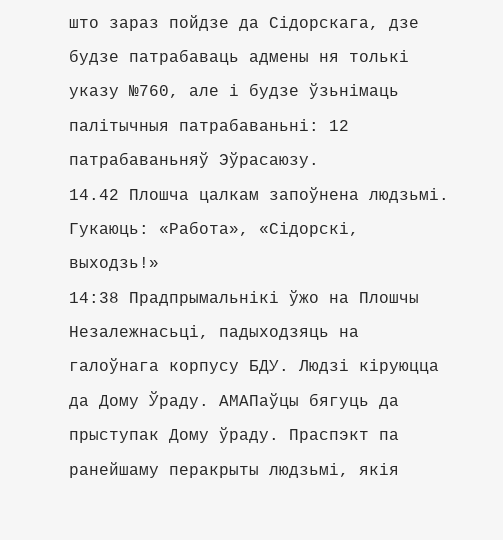што зараз пойдзе да Сідорскага, дзе будзе патрабаваць адмены ня толькі указу №760, але і будзе ўзьнімаць палітычныя патрабаваньні: 12 патрабаваньняў Эўрасаюзу.
14.42 Плошча цалкам запоўнена людзьмі. Гукаюць: «Работа», «Сідорскі, выходзь!»
14:38 Прадпрымальнікі ўжо на Плошчы Незалежнасьці, падыходзяць на галоўнага корпусу БДУ. Людзі кіруюцца да Дому Ўраду. АМАПаўцы бягуць да прыступак Дому ўраду. Праспэкт па ранейшаму перакрыты людзьмі, якія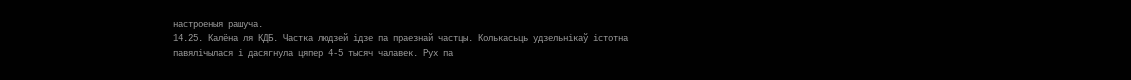настроеныя рашуча.
14.25. Калёна ля КДБ. Частка людзей ідзе па праезнай частцы. Колькасьць удзельнікаў істотна павялічылася і дасягнула цяпер 4-5 тысяч чалавек. Рух па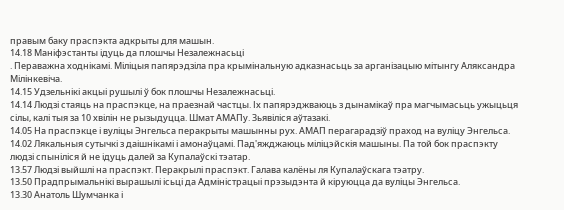правым баку праспэкта адкрыты для машын.
14.18 Маніфэстанты ідуць да плошчы Незалежнасьці
. Пераважна ходнікамі. Міліцыя папярэдзіла пра крымінальную адказнасьць за арганізацыю мітынгу Аляксандра Мілінкевіча.
14.15 Удзельнікі акцыі рушылі ў бок плошчы Незалежнасьці.
14.14 Людзі стаяць на праспэкце, на праезнай частцы. Іх папярэджваюць з дынамікаў пра магчымасьць ужыцьця сілы, калі тыя за 10 хвілін не рызыдуцца. Шмат АМАПу. Зьявіліся аўтазакі.
14.05 На праспэкце і вуліцы Энгельса перакрыты машынны рух. АМАП перагарадзіў праход на вуліцу Энгельса.
14.02 Лякальныя сутычкі з даішнікамі і амонаўцамі. Пад'яжджаюць міліцэйскія машыны. Па той бок праспэкту людзі спыніліся й не ідуць далей за Купалаўскі тэатар.
13.57 Людзі выйшлі на праспэкт. Перакрылі праспэкт. Галава калёны ля Купалаўскага тэатру.
13.50 Прадпрымальнікі вырашылі ісьці да Адміністрацыі прэзыдэнта й кіруюцца да вуліцы Энгельса.
13.30 Анатоль Шумчанка і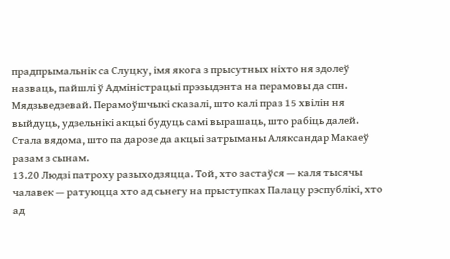прадпрымальнік са Слуцку, імя якога з прысутных ніхто ня здолеў назваць, пайшлі ў Адміністрацыі прэзыдэнта на перамовы да спн. Мядзьведзевай. Перамоўшчыкі сказалі, што калі праз 15 хвілін ня выйдуць, удзельнікі акцыі будуць самі вырашаць, што рабіць далей.
Стала вядома, што па дарозе да акцыі затрыманы Аляксандар Макаеў разам з сынам.
13.20 Людзі патроху разыходзяцца. Той, хто застаўся — каля тысячы чалавек — ратуюцца хто ад сьнегу на прыступках Палацу рэспублікі, хто ад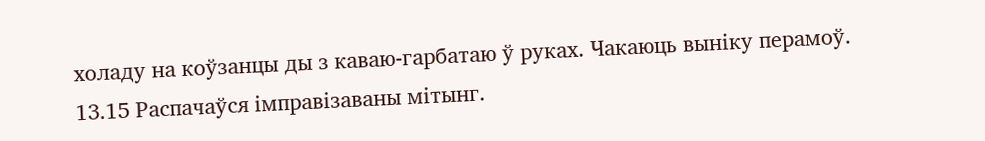холаду на коўзанцы ды з каваю-гарбатаю ў руках. Чакаюць выніку перамоў.
13.15 Распачаўся імправізаваны мітынг.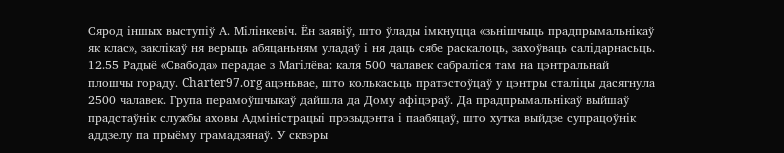Сярод іншых выступіў А. Мілінкевіч. Ён заявіў, што ўлады імкнуцца «зьнішчыць прадпрымальнікаў як клас», заклікаў ня верыць абяцаньням уладаў і ня даць сябе раскалоць, захоўваць салідарнасьць.
12.55 Радыё «Свабода» перадае з Магілёва: каля 500 чалавек сабраліся там на цэнтральнай плошчы гораду. Charter97.org ацэньвае, што колькасьць пратэстоўцаў у цэнтры сталіцы дасягнула 2500 чалавек. Група перамоўшчыкаў дайшла да Дому афіцэраў. Да прадпрымальнікаў выйшаў прадстаўнік службы аховы Адміністрацыі прэзыдэнта і паабяцаў, што хутка выйдзе супрацоўнік аддзелу па прыёму грамадзянаў. У сквэры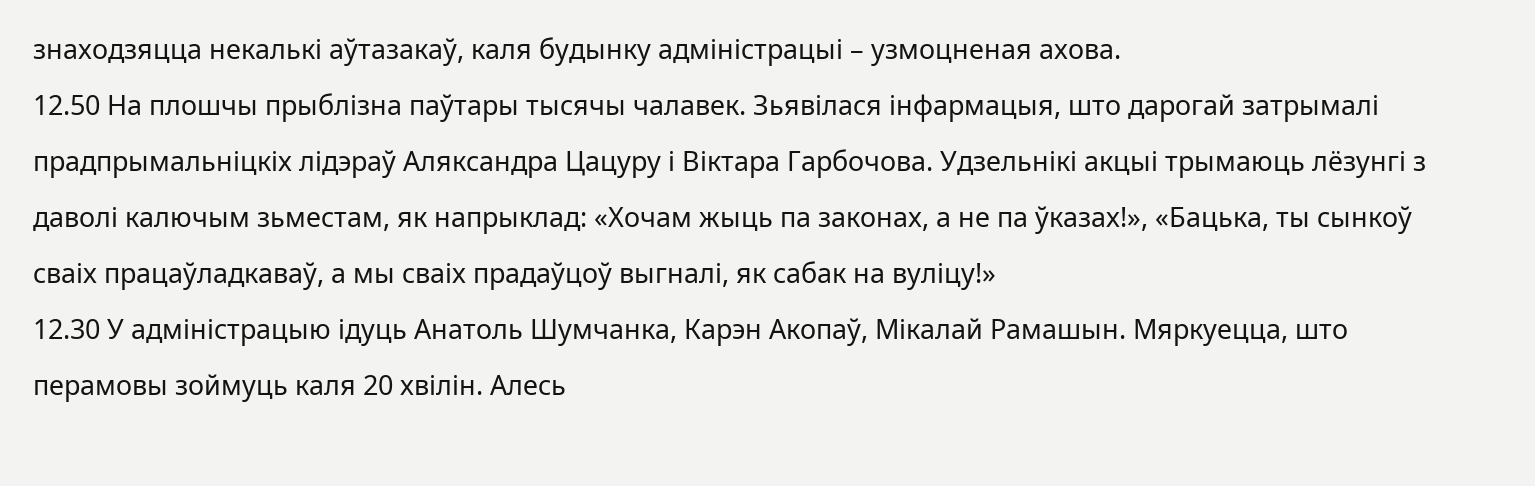знаходзяцца некалькі аўтазакаў, каля будынку адміністрацыі – узмоцненая ахова.
12.50 На плошчы прыблізна паўтары тысячы чалавек. Зьявілася інфармацыя, што дарогай затрымалі прадпрымальніцкіх лідэраў Аляксандра Цацуру і Віктара Гарбочова. Удзельнікі акцыі трымаюць лёзунгі з даволі калючым зьместам, як напрыклад: «Хочам жыць па законах, а не па ўказах!», «Бацька, ты сынкоў сваіх працаўладкаваў, а мы сваіх прадаўцоў выгналі, як сабак на вуліцу!»
12.30 У адміністрацыю ідуць Анатоль Шумчанка, Карэн Акопаў, Мікалай Рамашын. Мяркуецца, што перамовы зоймуць каля 20 хвілін. Алесь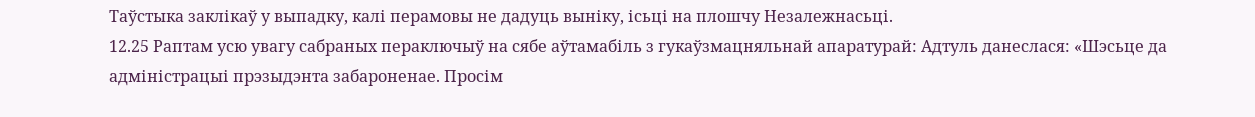Таўстыка заклікаў у выпадку, калі перамовы не дадуць выніку, ісьці на плошчу Незалежнасьці.
12.25 Раптам усю увагу сабраных пераключыў на сябе аўтамабіль з гукаўзмацняльнай апаратурай: Адтуль данеслася: «Шэсьце да адміністрацыі прэзыдэнта забароненае. Просім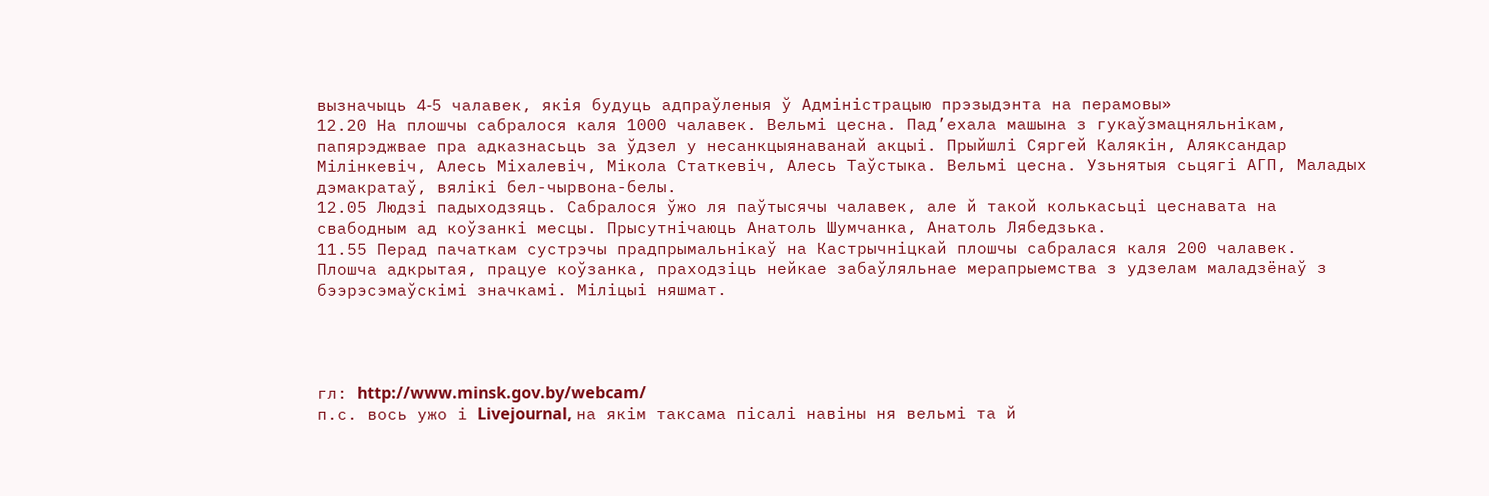вызначыць 4‑5 чалавек, якія будуць адпраўленыя ў Адміністрацыю прэзыдэнта на перамовы»
12.20 На плошчы сабралося каля 1000 чалавек. Вельмі цесна. Пад’ехала машына з гукаўзмацняльнікам, папярэджвае пра адказнасьць за ўдзел у несанкцыянаванай акцыі. Прыйшлі Сяргей Калякін, Аляксандар Мілінкевіч, Алесь Міхалевіч, Мікола Статкевіч, Алесь Таўстыка. Вельмі цесна. Узьнятыя сьцягі АГП, Маладых дэмакратаў, вялікі бел-чырвона-белы.
12.05 Людзі падыходзяць. Сабралося ўжо ля паўтысячы чалавек, але й такой колькасьці цеснавата на свабодным ад коўзанкі месцы. Прысутнічаюць Анатоль Шумчанка, Анатоль Лябедзька.
11.55 Перад пачаткам сустрэчы прадпрымальнікаў на Кастрычніцкай плошчы сабралася каля 200 чалавек.
Плошча адкрытая, працуе коўзанка, праходзіць нейкае забаўляльнае мерапрыемства з удзелам маладзёнаў з бээрэсэмаўскімі значкамі. Міліцыі няшмат.




гл: http://www.minsk.gov.by/webcam/
п.с. вось ужо і Livejournal, на якім таксама пісалі навіны ня вельмі та й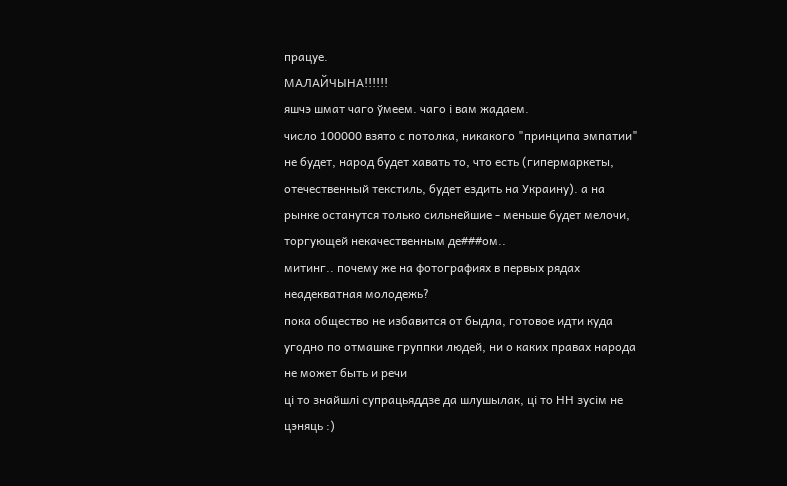працуе.
МАЛАЙЧЫНА!!!!!!
яшчэ шмат чаго ўмеем. чаго і вам жадаем.
число 100000 взято с потолка, никакого "принципа эмпатии" не будет, народ будет хавать то, что есть (гипермаркеты, отечественный текстиль, будет ездить на Украину). а на рынке останутся только сильнейшие - меньше будет мелочи, торгующей некачественным де###ом..
митинг.. почему же на фотографиях в первых рядах неадекватная молодежь?
пока общество не избавится от быдла, готовое идти куда угодно по отмашке группки людей, ни о каких правах народа не может быть и речи
ці то знайшлі супрацьяддзе да шлушылак, ці то НН зусім не цэняць :)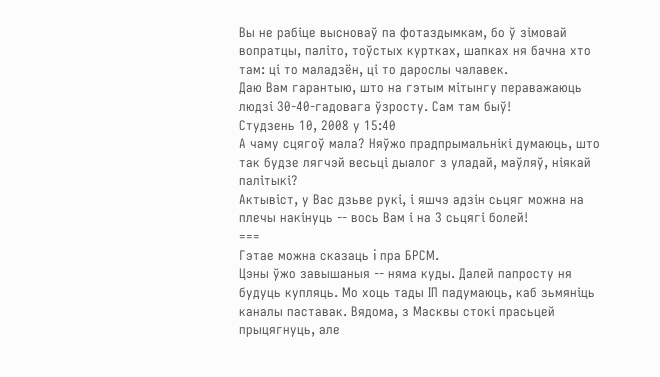Вы не рабіце высноваў па фотаздымкам, бо ў зімовай вопратцы, паліто, тоўстых куртках, шапках ня бачна хто там: ці то маладзён, ці то дарослы чалавек.
Даю Вам гарантыю, што на гэтым мітынгу пераважаюць людзі 30-40-гадовага ўзросту. Сам там быў!
Студзень 10, 2008 у 15:40
А чаму сцягоў мала? Няўжо прадпрымальнікі думаюць, што так будзе лягчэй весьці дыалог з уладай, маўляў, ніякай палітыкі?
Актывіст, у Вас дзьве рукі, і яшчэ адзін сьцяг можна на плечы накінуць -- вось Вам і на 3 сьцягі болей!
===
Гэтае можна сказаць i пра БРСМ.
Цэны ўжо завышаныя -- няма куды. Далей папросту ня будуць купляць. Мо хоць тады IП падумаюць, каб зьмянiць каналы паставак. Вядома, з Масквы стокi прасьцей прыцягнуць, але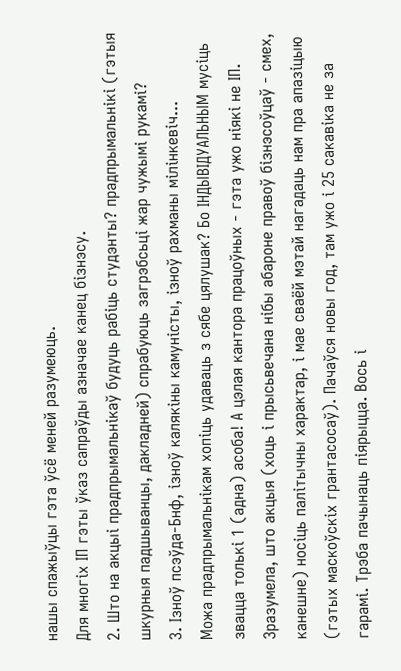нашы спажыўцы гэта ўсё меней разумеюць.
Для многiх IП гэты ўказ сапраўды азначае канец бiзнэсу.
2. Што на акцыі прадпрымальнікаў будуць рабіць студэнты? прадпрымальнікі (гэтыя шкурныя падшыванцы, дакладней) спрабуюць загрэбсьці жар чужымі рукамі?
3. Ізноў псэўда-Бнф, ізноў калякіны камуністы, ізноў рахманы мілінкевіч...
Можа прадпрымальнікам хопіць удаваць з сябе цялушак? Бо ІНДЫВІДУАЛЬНЫМ мусіць звацца толькі 1 (адна) асоба! А цэлая кантора працоўных - гэта ужо ніякі не ІП. Зразумела, што акцыя (хоць і прысьвечана нібы абароне правоў бізнэсоўцаў - смех, канешне) носіць палітычны характар, і мае сваёй мэтай нагадаць нам пра апазіцыю (гэтых маскоўскіх грантасосаў). Пачаўся новы год, там ужо і 25 сакавіка не за гарамі. Трэба пачынаць піярыцца. Вось і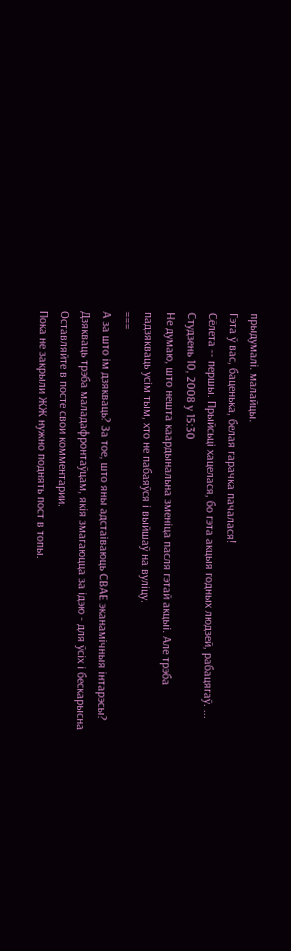прыдумалі. малайцы.
Гэта ў вас, баценька, белая гарачка пачалася!
Сёлета -- першы. Прыйсьцi хацелася, бо гэта акцыя годных людзей, рабацягаў. ...
Студзень 10, 2008 у 15:30
Не думаю, што нешта каардынальна зменіца пасля гэтай акцыі. Але трэба падзякваць усім тым, хто не пабаяўся і выйшаў на вуліцу.
===
А за што ім дзякваць? За тое, што яны адстаіваюць СВАЕ эканамічныя інтарэсы?
Дзякваць трэба маладафронтаўцам, якія змагаюцца за ідэю - для ўсіх і бескарысна
Оставляйте в посте свои комментарии.
Пока не закрыли ЖЖ нужно поднять пост в топы.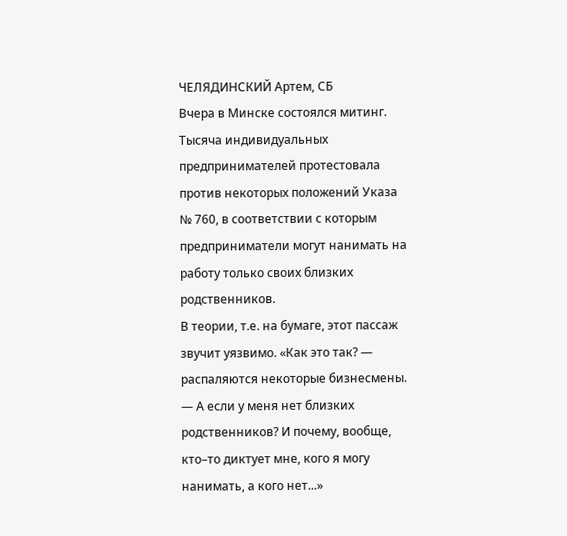ЧЕЛЯДИНСКИЙ Артем, СБ
Вчера в Минске состоялся митинг. Тысяча индивидуальных предпринимателей протестовала против некоторых положений Указа № 760, в соответствии с которым предприниматели могут нанимать на работу только своих близких родственников.
В теории, т.е. на бумаге, этот пассаж звучит уязвимо. «Как это так? — распаляются некоторые бизнесмены. — А если у меня нет близких родственников? И почему, вообще, кто–то диктует мне, кого я могу нанимать, а кого нет...»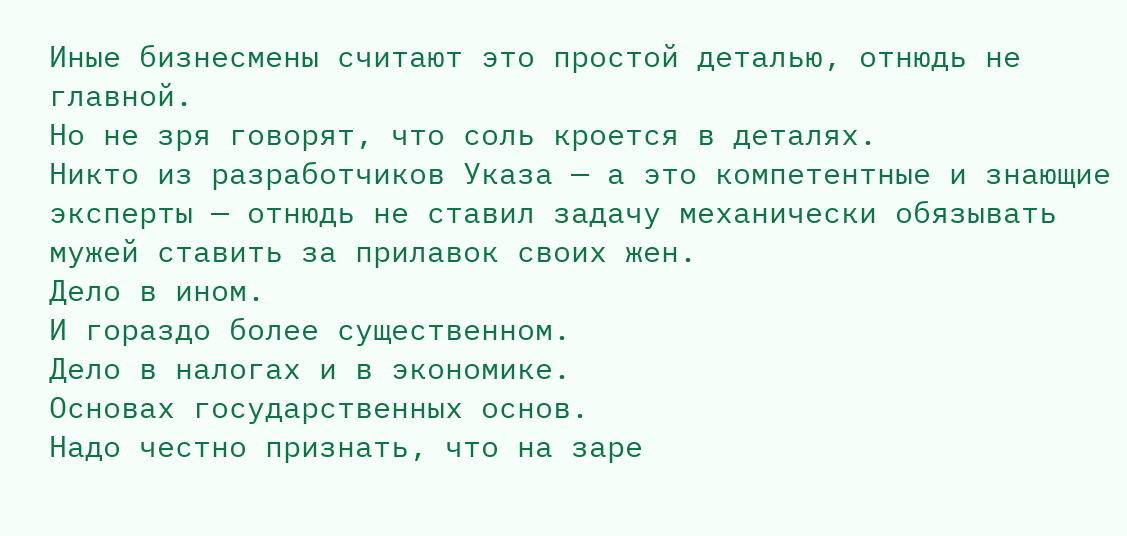Иные бизнесмены считают это простой деталью, отнюдь не главной.
Но не зря говорят, что соль кроется в деталях.
Никто из разработчиков Указа — а это компетентные и знающие эксперты — отнюдь не ставил задачу механически обязывать мужей ставить за прилавок своих жен.
Дело в ином.
И гораздо более существенном.
Дело в налогах и в экономике.
Основах государственных основ.
Надо честно признать, что на заре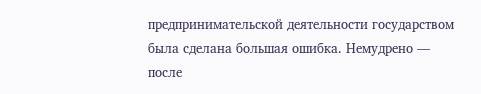предпринимательской деятельности государством была сделана большая ошибка. Немудрено — после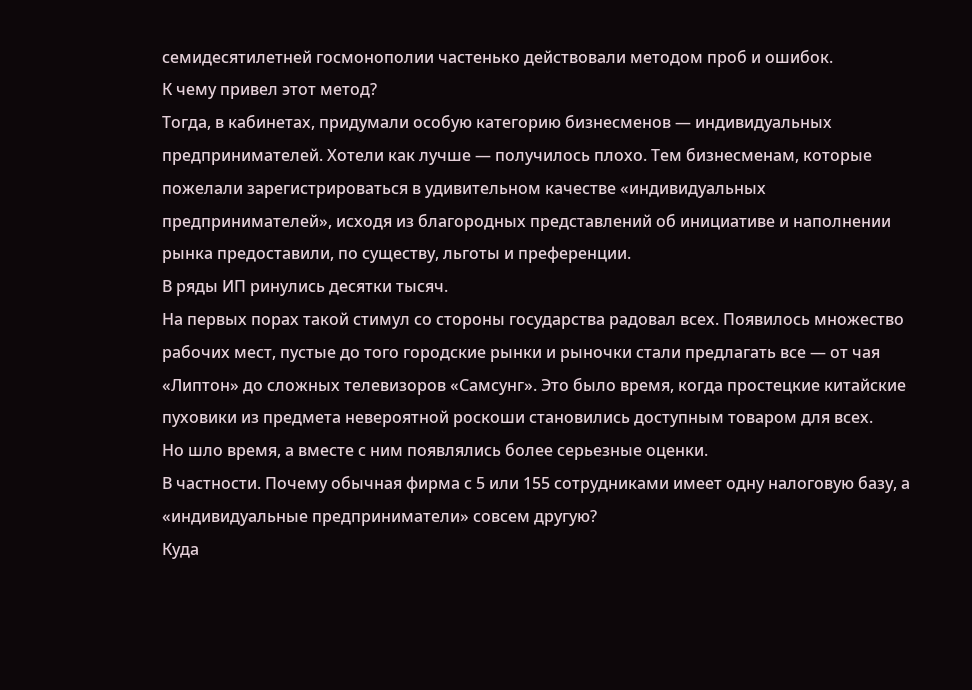семидесятилетней госмонополии частенько действовали методом проб и ошибок.
К чему привел этот метод?
Тогда, в кабинетах, придумали особую категорию бизнесменов — индивидуальных предпринимателей. Хотели как лучше — получилось плохо. Тем бизнесменам, которые пожелали зарегистрироваться в удивительном качестве «индивидуальных предпринимателей», исходя из благородных представлений об инициативе и наполнении рынка предоставили, по существу, льготы и преференции.
В ряды ИП ринулись десятки тысяч.
На первых порах такой стимул со стороны государства радовал всех. Появилось множество рабочих мест, пустые до того городские рынки и рыночки стали предлагать все — от чая «Липтон» до сложных телевизоров «Самсунг». Это было время, когда простецкие китайские пуховики из предмета невероятной роскоши становились доступным товаром для всех.
Но шло время, а вместе с ним появлялись более серьезные оценки.
В частности. Почему обычная фирма с 5 или 155 сотрудниками имеет одну налоговую базу, а «индивидуальные предприниматели» совсем другую?
Куда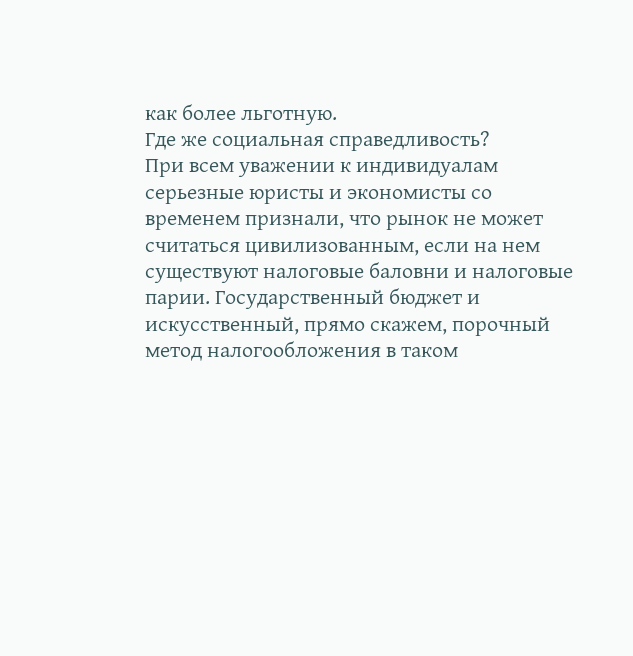как более льготную.
Где же социальная справедливость?
При всем уважении к индивидуалам серьезные юристы и экономисты со временем признали, что рынок не может считаться цивилизованным, если на нем существуют налоговые баловни и налоговые парии. Государственный бюджет и искусственный, прямо скажем, порочный метод налогообложения в таком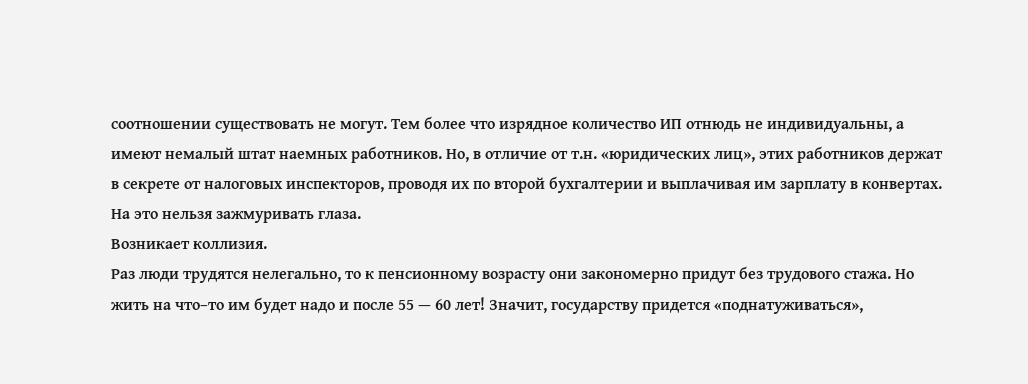соотношении существовать не могут. Тем более что изрядное количество ИП отнюдь не индивидуальны, а имеют немалый штат наемных работников. Но, в отличие от т.н. «юридических лиц», этих работников держат в секрете от налоговых инспекторов, проводя их по второй бухгалтерии и выплачивая им зарплату в конвертах. На это нельзя зажмуривать глаза.
Возникает коллизия.
Раз люди трудятся нелегально, то к пенсионному возрасту они закономерно придут без трудового стажа. Но жить на что–то им будет надо и после 55 — 60 лет! Значит, государству придется «поднатуживаться»,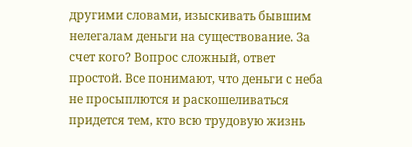другими словами, изыскивать бывшим нелегалам деньги на существование. За счет кого? Вопрос сложный, ответ простой. Все понимают, что деньги с неба не просыплются и раскошеливаться придется тем, кто всю трудовую жизнь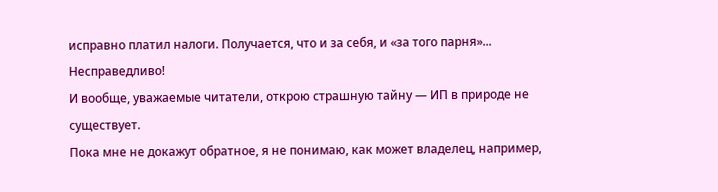исправно платил налоги. Получается, что и за себя, и «за того парня»...
Несправедливо!
И вообще, уважаемые читатели, открою страшную тайну — ИП в природе не существует.
Пока мне не докажут обратное, я не понимаю, как может владелец, например,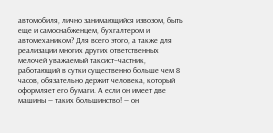автомобиля, лично занимающийся извозом, быть еще и самоснабженцем, бухгалтером и автомехаником? Для всего этого, а также для реализации многих других ответственных мелочей уважаемый таксист–частник, работающий в сутки существенно больше чем 8 часов, обязательно держит человека, который оформляет его бумаги. А если он имеет две машины — таких большинство! — он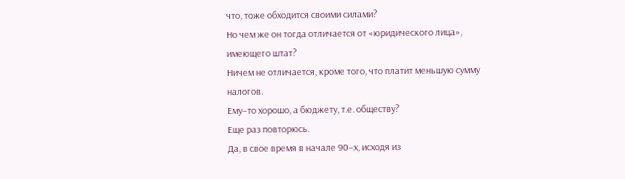что, тоже обходится своими силами?
Но чем же он тогда отличается от «юридического лица», имеющего штат?
Ничем не отличается, кроме того, что платит меньшую сумму налогов.
Ему–то хорошо, а бюджету, т.е. обществу?
Еще раз повторюсь.
Да, в свое время в начале 90–х, исходя из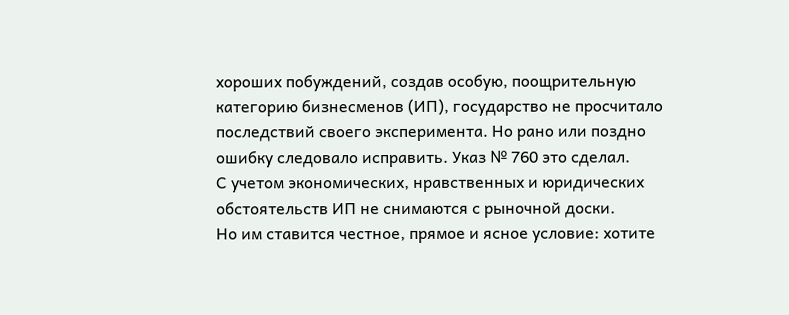хороших побуждений, создав особую, поощрительную категорию бизнесменов (ИП), государство не просчитало последствий своего эксперимента. Но рано или поздно ошибку следовало исправить. Указ № 760 это сделал.
С учетом экономических, нравственных и юридических обстоятельств ИП не снимаются с рыночной доски.
Но им ставится честное, прямое и ясное условие: хотите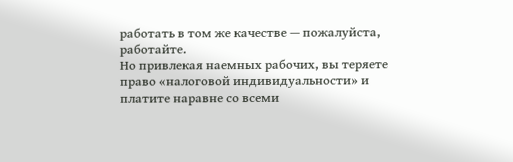работать в том же качестве — пожалуйста, работайте.
Но привлекая наемных рабочих, вы теряете право «налоговой индивидуальности» и платите наравне со всеми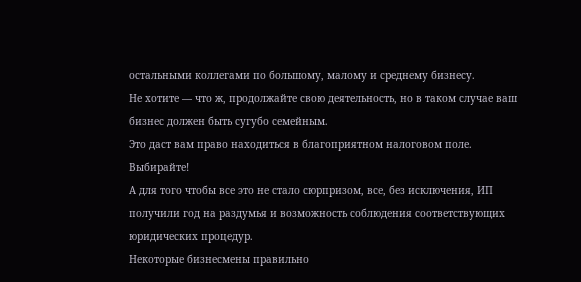остальными коллегами по большому, малому и среднему бизнесу.
Не хотите — что ж, продолжайте свою деятельность, но в таком случае ваш бизнес должен быть сугубо семейным.
Это даст вам право находиться в благоприятном налоговом поле.
Выбирайте!
А для того чтобы все это не стало сюрпризом, все, без исключения, ИП получили год на раздумья и возможность соблюдения соответствующих юридических процедур.
Некоторые бизнесмены правильно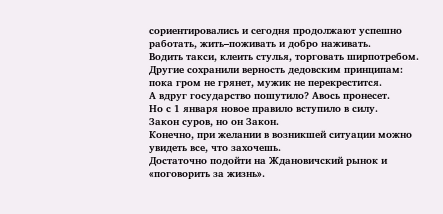сориентировались и сегодня продолжают успешно работать, жить–поживать и добро наживать.
Водить такси, клеить стулья, торговать ширпотребом.
Другие сохранили верность дедовским принципам: пока гром не грянет, мужик не перекрестится.
А вдруг государство пошутило? Авось пронесет.
Но с 1 января новое правило вступило в силу.
Закон суров, но он Закон.
Конечно, при желании в возникшей ситуации можно увидеть все, что захочешь.
Достаточно подойти на Ждановичский рынок и «поговорить за жизнь».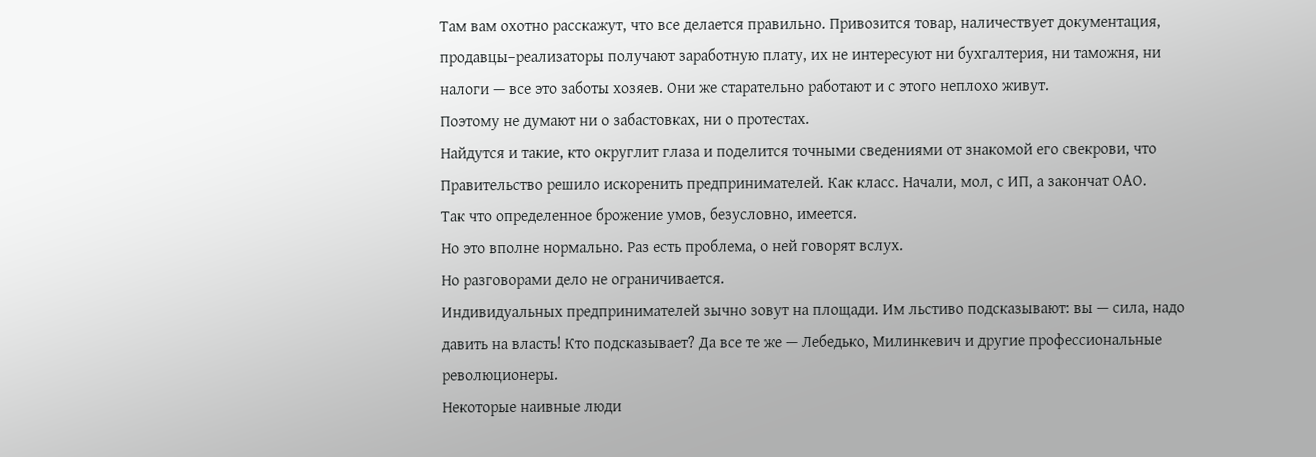Там вам охотно расскажут, что все делается правильно. Привозится товар, наличествует документация, продавцы–реализаторы получают заработную плату, их не интересуют ни бухгалтерия, ни таможня, ни налоги — все это заботы хозяев. Они же старательно работают и с этого неплохо живут.
Поэтому не думают ни о забастовках, ни о протестах.
Найдутся и такие, кто округлит глаза и поделится точными сведениями от знакомой его свекрови, что Правительство решило искоренить предпринимателей. Как класс. Начали, мол, с ИП, а закончат ОАО.
Так что определенное брожение умов, безусловно, имеется.
Но это вполне нормально. Раз есть проблема, о ней говорят вслух.
Но разговорами дело не ограничивается.
Индивидуальных предпринимателей зычно зовут на площади. Им льстиво подсказывают: вы — сила, надо давить на власть! Кто подсказывает? Да все те же — Лебедько, Милинкевич и другие профессиональные революционеры.
Некоторые наивные люди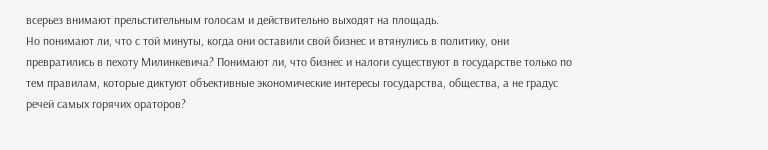всерьез внимают прельстительным голосам и действительно выходят на площадь.
Но понимают ли, что с той минуты, когда они оставили свой бизнес и втянулись в политику, они превратились в пехоту Милинкевича? Понимают ли, что бизнес и налоги существуют в государстве только по тем правилам, которые диктуют объективные экономические интересы государства, общества, а не градус речей самых горячих ораторов?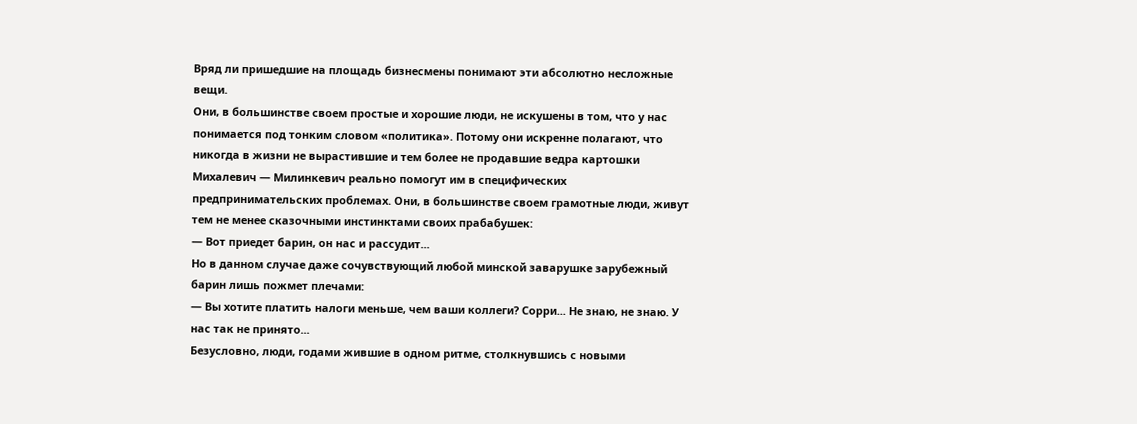Вряд ли пришедшие на площадь бизнесмены понимают эти абсолютно несложные вещи.
Они, в большинстве своем простые и хорошие люди, не искушены в том, что у нас понимается под тонким словом «политика». Потому они искренне полагают, что никогда в жизни не вырастившие и тем более не продавшие ведра картошки Михалевич — Милинкевич реально помогут им в специфических предпринимательских проблемах. Они, в большинстве своем грамотные люди, живут тем не менее сказочными инстинктами своих прабабушек:
— Вот приедет барин, он нас и рассудит...
Но в данном случае даже сочувствующий любой минской заварушке зарубежный барин лишь пожмет плечами:
— Вы хотите платить налоги меньше, чем ваши коллеги? Сорри... Не знаю, не знаю. У нас так не принято...
Безусловно, люди, годами жившие в одном ритме, столкнувшись с новыми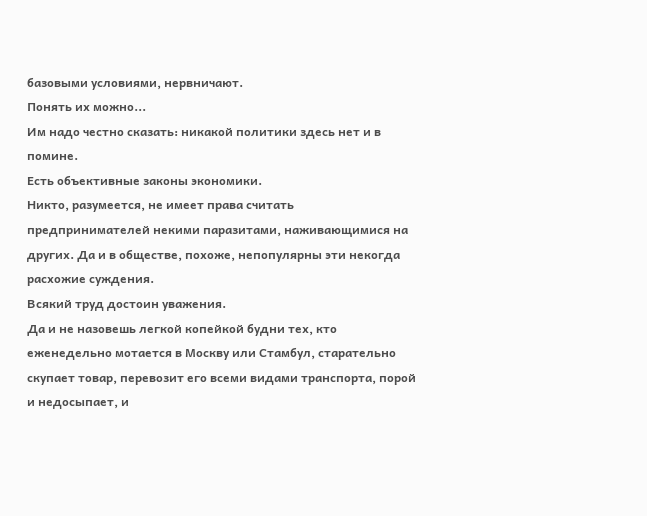базовыми условиями, нервничают.
Понять их можно...
Им надо честно сказать: никакой политики здесь нет и в помине.
Есть объективные законы экономики.
Никто, разумеется, не имеет права считать предпринимателей некими паразитами, наживающимися на других. Да и в обществе, похоже, непопулярны эти некогда расхожие суждения.
Всякий труд достоин уважения.
Да и не назовешь легкой копейкой будни тех, кто еженедельно мотается в Москву или Стамбул, старательно скупает товар, перевозит его всеми видами транспорта, порой и недосыпает, и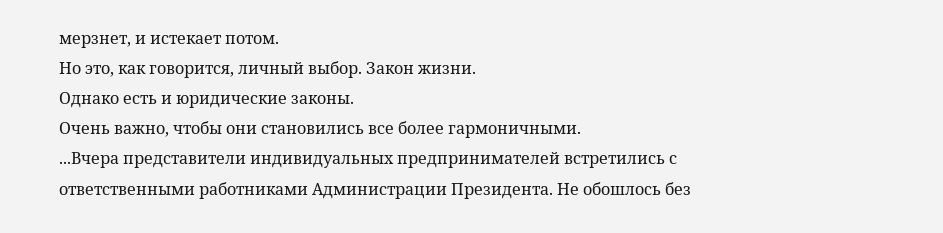мерзнет, и истекает потом.
Но это, как говорится, личный выбор. Закон жизни.
Однако есть и юридические законы.
Очень важно, чтобы они становились все более гармоничными.
...Вчера представители индивидуальных предпринимателей встретились с ответственными работниками Администрации Президента. Не обошлось без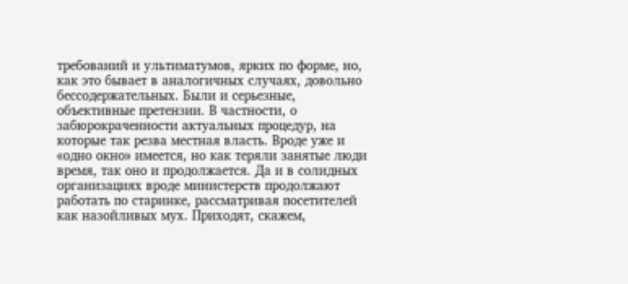требований и ультиматумов, ярких по форме, но, как это бывает в аналогичных случаях, довольно бессодержательных. Были и серьезные, объективные претензии. В частности, о забюрокраченности актуальных процедур, на которые так резва местная власть. Вроде уже и «одно окно» имеется, но как теряли занятые люди время, так оно и продолжается. Да и в солидных организациях вроде министерств продолжают работать по старинке, рассматривая посетителей как назойливых мух. Приходят, скажем,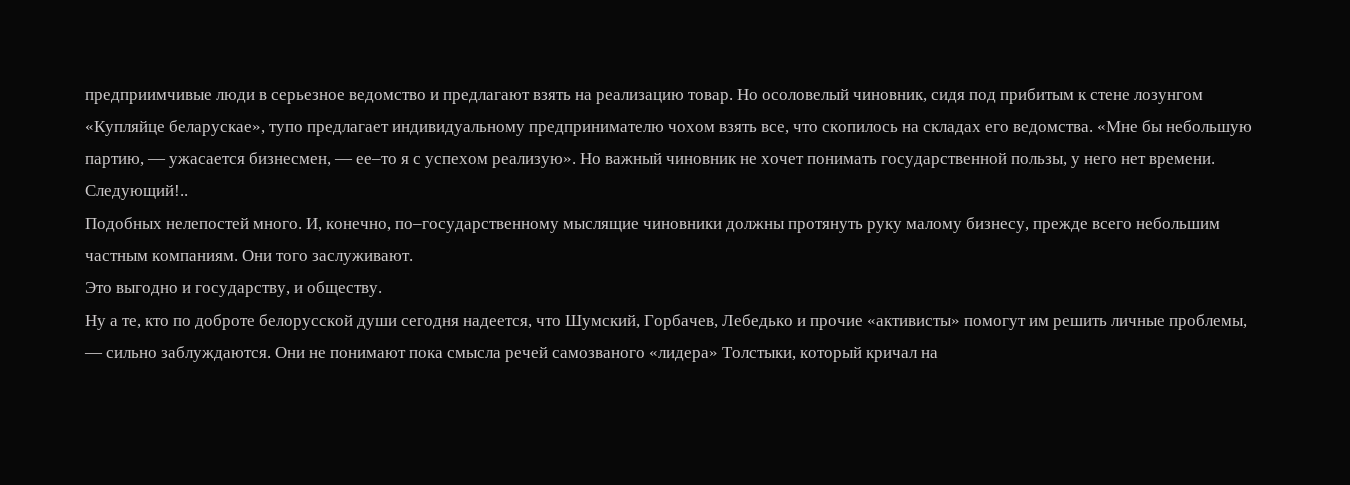предприимчивые люди в серьезное ведомство и предлагают взять на реализацию товар. Но осоловелый чиновник, сидя под прибитым к стене лозунгом «Купляйце беларускае», тупо предлагает индивидуальному предпринимателю чохом взять все, что скопилось на складах его ведомства. «Мне бы небольшую партию, — ужасается бизнесмен, — ее–то я с успехом реализую». Но важный чиновник не хочет понимать государственной пользы, у него нет времени. Следующий!..
Подобных нелепостей много. И, конечно, по–государственному мыслящие чиновники должны протянуть руку малому бизнесу, прежде всего небольшим частным компаниям. Они того заслуживают.
Это выгодно и государству, и обществу.
Ну а те, кто по доброте белорусской души сегодня надеется, что Шумский, Горбачев, Лебедько и прочие «активисты» помогут им решить личные проблемы, — сильно заблуждаются. Они не понимают пока смысла речей самозваного «лидера» Толстыки, который кричал на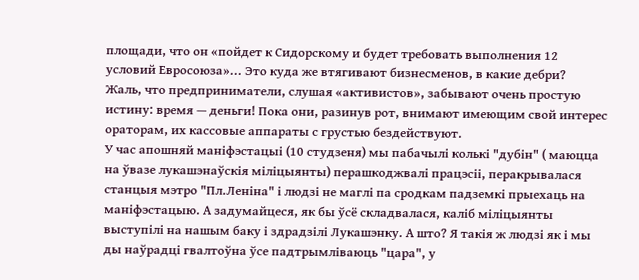площади, что он «пойдет к Сидорскому и будет требовать выполнения 12 условий Евросоюза»... Это куда же втягивают бизнесменов, в какие дебри?
Жаль, что предприниматели, слушая «активистов», забывают очень простую истину: время — деньги! Пока они, разинув рот, внимают имеющим свой интерес ораторам, их кассовые аппараты с грустью бездействуют.
У час апошняй маніфэстацыі (10 студзеня) мы пабачылі колькі "дубін" ( маюцца на ўвазе лукашэнаўскія міліцыянты) перашкоджвалі працэсіі, перакрывалася станцыя мэтро "Пл.Леніна" і людзі не маглі па сродкам падземкі прыехаць на маніфэстацыю. А задумайцеся, як бы ўсё складвалася, каліб міліцыянты выступілі на нашым баку і здрадзілі Лукашэнку. А што? Я такія ж людзі як і мы ды наўрадці гвалтоўна ўсе падтрымліваюць "цара", у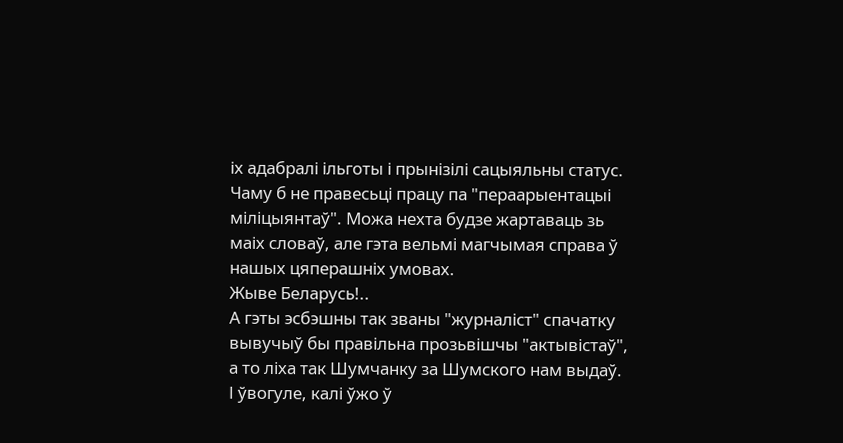іх адабралі ільготы і прынізілі сацыяльны статус. Чаму б не правесьці працу па "пераарыентацыі міліцыянтаў". Можа нехта будзе жартаваць зь маіх словаў, але гэта вельмі магчымая справа ў нашых цяперашніх умовах.
Жыве Беларусь!..
А гэты эсбэшны так званы "журналіст" спачатку вывучыў бы правільна прозьвішчы "актывістаў", а то ліха так Шумчанку за Шумского нам выдаў.
І ўвогуле, калі ўжо ў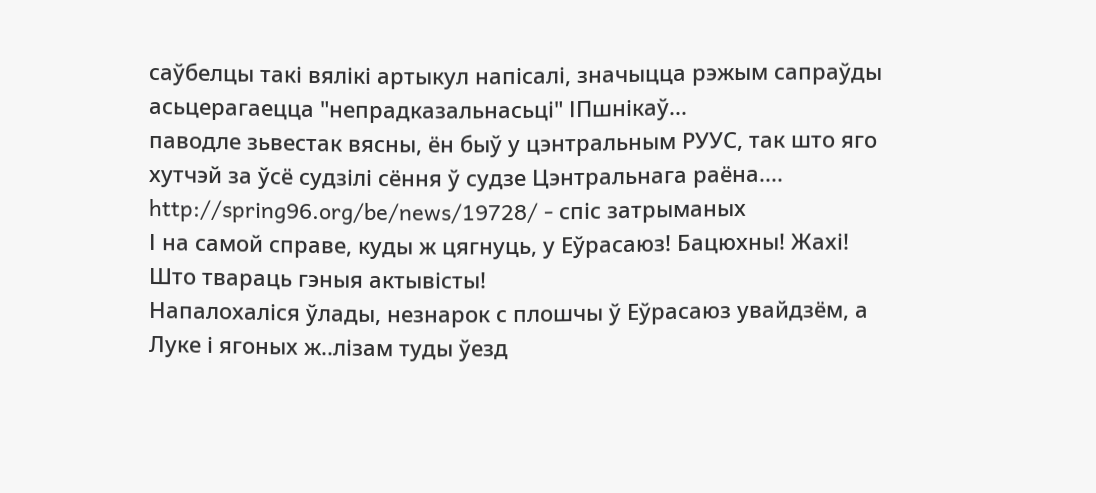саўбелцы такі вялікі артыкул напісалі, значыцца рэжым сапраўды асьцерагаецца "непрадказальнасьці" ІПшнікаў...
паводле зьвестак вясны, ён быў у цэнтральным РУУС, так што яго хутчэй за ўсё судзілі сёння ў судзе Цэнтральнага раёна....
http://spring96.org/be/news/19728/ - спіс затрыманых
І на самой справе, куды ж цягнуць, у Еўрасаюз! Бацюхны! Жахі! Што твараць гэныя актывісты!
Напалохаліся ўлады, незнарок с плошчы ў Еўрасаюз увайдзём, а Луке і ягоных ж..лізам туды ўезд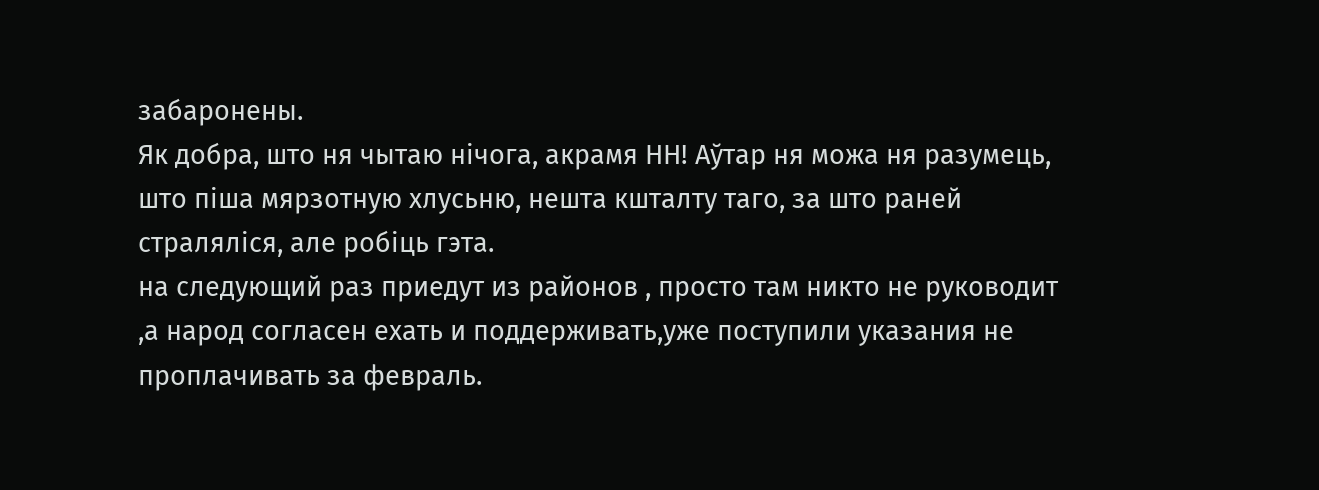забаронены.
Як добра, што ня чытаю нічога, акрамя НН! Аўтар ня можа ня разумець, што піша мярзотную хлусьню, нешта кшталту таго, за што раней страляліся, але робіць гэта.
на следующий раз приедут из районов , просто там никто не руководит ,а народ согласен ехать и поддерживать,уже поступили указания не проплачивать за февраль.